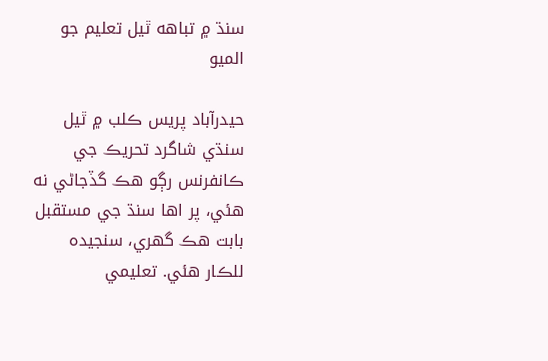سنڌ ۾ تباهه ٿيل تعليم جو الميو

حيدرآباد پريس ڪلب ۾ ٿيل سنڌي شاگرد تحريڪ جي ڪانفرنس رڳو هڪ گڏجاڻي نه هئي، پر اها سنڌ جي مستقبل بابت هڪ گهري، سنجيده  للڪار هئي. تعليمي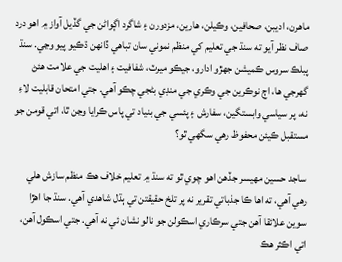ماهرن، اديبن، صحافين، وڪيلن، هارين، مزدورن ۽ شاگرد اڳواڻن جي گڏيل آواز ۾ اهو درد صاف نظر آيو ته سنڌ جي تعليم کي منظم نموني سان تباهي ڏانهن ڌڪيو پيو وڃي. سنڌ پبلڪ سروس ڪميشن جهڙو ادارو، جيڪو ميرٽ، شفافيت ۽ اهليت جي علامت هئڻ گهرجي ها، اڄ نوڪرين جي وڪري جي منڊي بڻجي چڪو آهي. جتي امتحان قابليت لاءِ نه، پر سياسي وابستگين، سفارش ۽ پئسي جي بنياد تي پاس ڪرايا وڃن ٿا، اتي قومن جو مستقبل ڪيئن محفوظ رهي سگهي ٿو؟

ساجد حسين مهيسر جڏهن اهو چوي ٿو ته سنڌ ۾ تعليم خلاف هڪ منظم سازش هلي رهي آهي، ته اها ڪا جذباتي تقرير نه پر تلخ حقيقتن تي ٻڌل شاهدي آهي. سنڌ جا اهڙا سوين علائقا آهن جتي سرڪاري اسڪولن جو نالو نشان ئي نه آهي. جتي اسڪول آهن، اتي اڪثر هڪ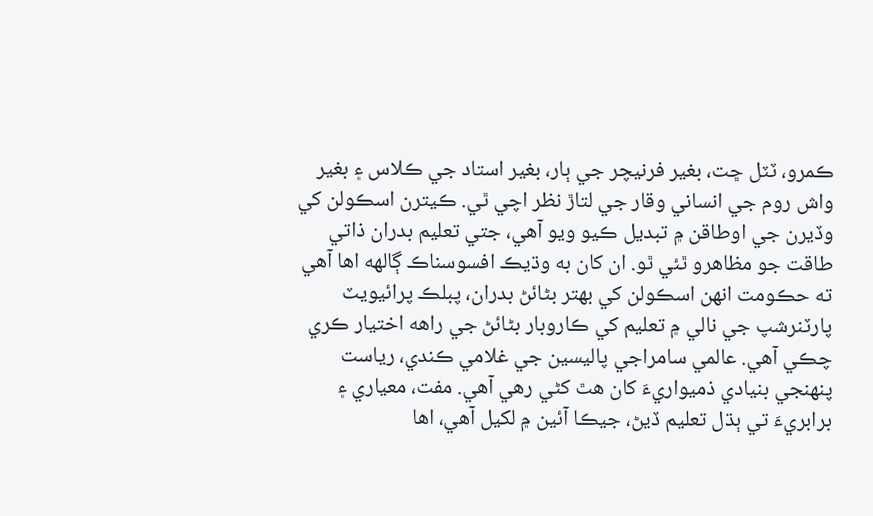ڪمرو، ٽٽل ڇت، بغير فرنيچر جي ٻار، بغير استاد جي ڪلاس ۽ بغير واش روم جي انساني وقار جي لتاڙ نظر اچي ٿي. ڪيترن اسڪولن کي وڏيرن جي اوطاقن ۾ تبديل ڪيو ويو آهي، جتي تعليم بدران ذاتي طاقت جو مظاهرو ٿئي ٿو. ان کان به وڌيڪ افسوسناڪ ڳالهه اها آهي ته حڪومت انهن اسڪولن کي بهتر بڻائڻ بدران، پبلڪ پرائيويٽ پارٽنرشپ جي نالي ۾ تعليم کي ڪاروبار بڻائڻ جي راهه اختيار ڪري چڪي آهي. عالمي سامراجي پاليسين جي غلامي ڪندي، رياست پنهنجي بنيادي ذميواريءَ کان هٿ کڻي رهي آهي. مفت، معياري ۽ برابريءَ تي ٻڌل تعليم ڏيڻ، جيڪا آئين ۾ لکيل آهي، اها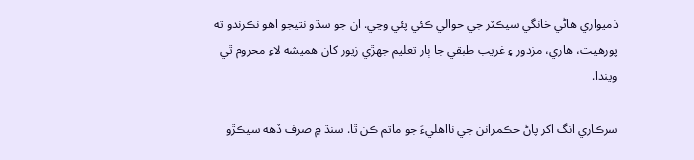ذميواري هاڻي خانگي سيڪٽر جي حوالي ڪئي پئي وڃي. ان جو سڌو نتيجو اهو نڪرندو ته پورهيت، هاري، مزدور ۽ غريب طبقي جا ٻار تعليم جهڙي زيور کان هميشه لاءِ محروم ٿي ويندا.

سرڪاري انگ اکر پاڻ حڪمرانن جي نااهليءَ جو ماتم ڪن ٿا. سنڌ ۾ صرف ڏهه سيڪڙو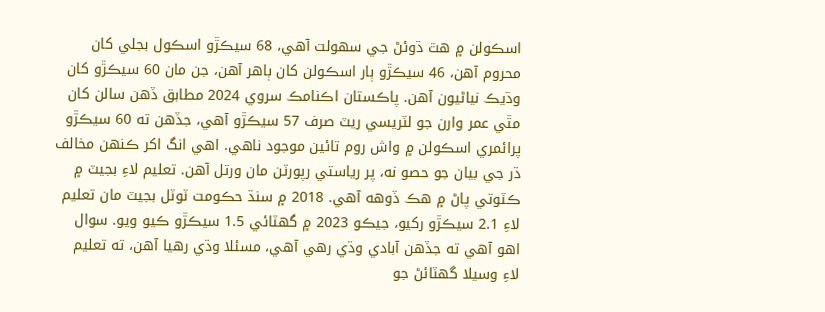اسڪولن ۾ هٿ ڌوئڻ جي سهولت آهي، 68 سيڪڙو اسڪول بجلي کان محروم آهن، 46 سيڪڙو ٻار اسڪولن کان ٻاهر آهن، جن مان 60 سيڪڙو کان وڌيڪ نياڻيون آهن. پاڪستان اڪنامڪ سروي 2024 مطابق ڏهن سالن کان مٿي عمر وارن جو لٽريسي ريٽ صرف 57 سيڪڙو آهي، جڏهن ته 60 سيڪڙو پرائمري اسڪولن ۾ واش روم تائين موجود ناهي. اهي انگ اکر ڪنهن مخالف ڌر جي بيان جو حصو نه، پر رياستي رپورٽن مان ورتل آهن. تعليم لاءِ بجيٽ ۾ ڪٽوتي پاڻ ۾ هڪ ڏوهه آهي. 2018 ۾ سنڌ حڪومت ٽوٽل بجيٽ مان تعليم لاءِ 2.1 سيڪڙو رکيو، جيڪو 2023 ۾ گهٽائي 1.5 سيڪڙو ڪيو ويو. سوال اهو آهي ته جڏهن آبادي وڌي رهي آهي، مسئلا وڌي رهيا آهن، ته تعليم لاءِ وسيلا گهٽائڻ جو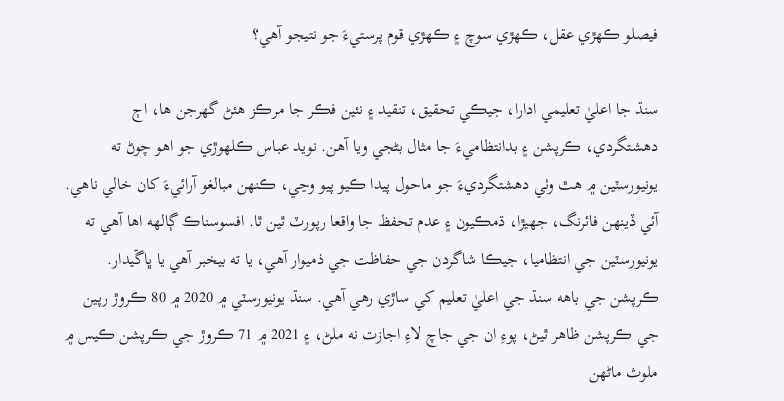فيصلو ڪهڙي عقل، ڪهڙي سوچ ۽ ڪهڙي قوم پرستيءَ جو نتيجو آهي؟

سنڌ جا اعليٰ تعليمي ادارا، جيڪي تحقيق، تنقيد ۽ نئين فڪر جا مرڪز هئڻ گهرجن ها، اڄ دهشتگردي، ڪرپشن ۽ بدانتظاميءَ جا مثال بڻجي ويا آهن. نويد عباس ڪلھوڙي جو اهو چوڻ ته يونيورسٽين ۾ هٿ وٺي دهشتگرديءَ جو ماحول پيدا ڪيو پيو وڃي، ڪنهن مبالغو آرائيءَ کان خالي ناهي. آئي ڏينهن فائرنگ، جهيڙا، ڌمڪيون ۽ عدم تحفظ جا واقعا رپورٽ ٿين ٿا. افسوسناڪ ڳالهه اها آهي ته يونيورسٽين جي انتظاميا، جيڪا شاگردن جي حفاظت جي ذميوار آهي، يا ته بيخبر آهي يا ڀاڱيدار. ڪرپشن جي باهه سنڌ جي اعليٰ تعليم کي ساڙي رهي آهي. سنڌ يونيورسٽي ۾ 2020 ۾ 80 ڪروڙ رپين جي ڪرپشن ظاهر ٿيڻ، پوءِ ان جي جاچ لاءِ اجازت نه ملڻ، ۽ 2021 ۾ 71 ڪروڙ جي ڪرپشن ڪيس ۾ ملوث ماڻهن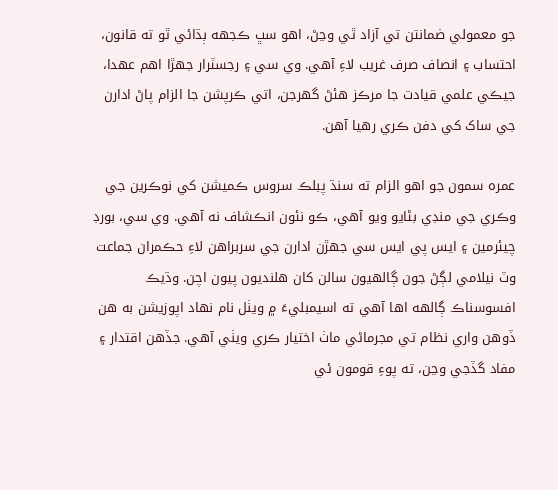جو معمولي ضمانتن تي آزاد ٿي وڃڻ، اهو سڀ ڪجهه ٻڌائي ٿو ته قانون، احتساب ۽ انصاف صرف غريب لاءِ آهي. وي سي ۽ رجسٽرار جهڙا اهم عهدا، جيڪي علمي قيادت جا مرڪز هئڻ گهرجن، اتي ڪرپشن جا الزام پاڻ ادارن جي ساک کي دفن ڪري رهيا آهن.

عمره سمون جو اهو الزام ته سنڌ پبلڪ سروس ڪميشن کي نوڪرين جي وڪري جي منڊي بڻايو ويو آهي، ڪو نئون انڪشاف نه آهي. وي سي، بورڊ چيئرمين ۽ ايس پي ايس سي جهڙن ادارن جي سربراهن لاءِ حڪمران جماعت وٽ نيلامي لڳڻ جون ڳالهيون سالن کان هلنديون پيون اچن. وڌيڪ افسوسناڪ ڳالهه اها آهي ته اسيمبليءَ ۾ ويٺل نام نهاد اپوزيشن به هن ڏوهن واري نظام تي مجرماڻي ماٺ اختيار ڪري ويٺي آهي. جڏهن اقتدار ۽ مفاد گڏجي وڃن، ته پوءِ قومون ئي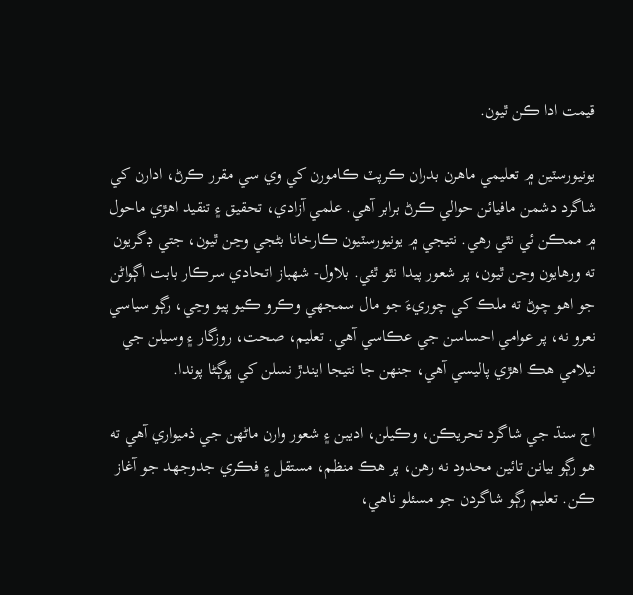قيمت ادا ڪن ٿيون.

يونيورسٽين ۾ تعليمي ماهرن بدران ڪرپٽ ڪامورن کي وي سي مقرر ڪرڻ، ادارن کي شاگرد دشمن مافيائن حوالي ڪرڻ برابر آهي. علمي آزادي، تحقيق ۽ تنقيد اهڙي ماحول ۾ ممڪن ئي نٿي رهي. نتيجي ۾ يونيورسٽيون ڪارخانا بڻجي وڃن ٿيون، جتي ڊگريون ته ورهايون وڃن ٿيون، پر شعور پيدا نٿو ٿئي. بلاول- شهباز اتحادي سرڪار بابت اڳواڻن جو اهو چوڻ ته ملڪ کي چوريءَ جو مال سمجهي وڪرو ڪيو پيو وڃي، رڳو سياسي نعرو نه، پر عوامي احساسن جي عڪاسي آهي. تعليم، صحت، روزگار ۽ وسيلن جي نيلامي هڪ اهڙي پاليسي آهي، جنهن جا نتيجا ايندڙ نسلن کي ڀوڳڻا پوندا.

اڄ سنڌ جي شاگرد تحريڪن، وڪيلن، اديبن ۽ شعور وارن ماڻهن جي ذميواري آهي ته هو رڳو بيانن تائين محدود نه رهن، پر هڪ منظم، مستقل ۽ فڪري جدوجهد جو آغاز ڪن. تعليم رڳو شاگردن جو مسئلو ناهي،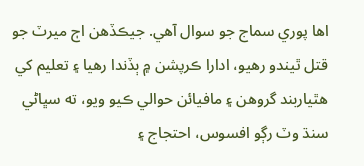اها پوري سماج جو سوال آهي. جيڪڏهن اڄ ميرٽ جو قتل ٿيندو رهيو، ادارا ڪرپشن ۾ ٻڏندا رهيا ۽ تعليم کي هٿياربند گروهن ۽ مافيائن حوالي ڪيو ويو، ته سڀاڻي سنڌ وٽ رڳو افسوس، احتجاج ۽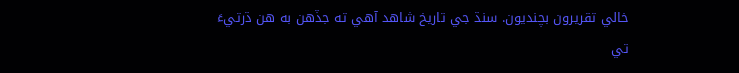خالي تقريرون بچنديون. سنڌ جي تاريخ شاهد آهي ته جڏهن به هن ڌرتيءَ تي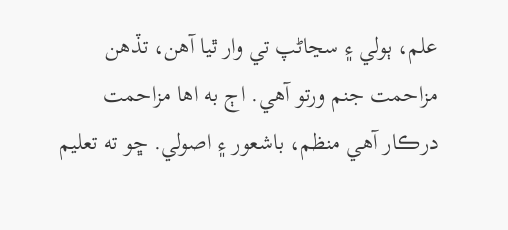علم، ٻولي ۽ سڃاڻپ تي وار ٿيا آهن، تڏهن مزاحمت جنم ورتو آهي. اڄ به اها مزاحمت درڪار آهي منظم، باشعور ۽ اصولي. ڇو ته تعليم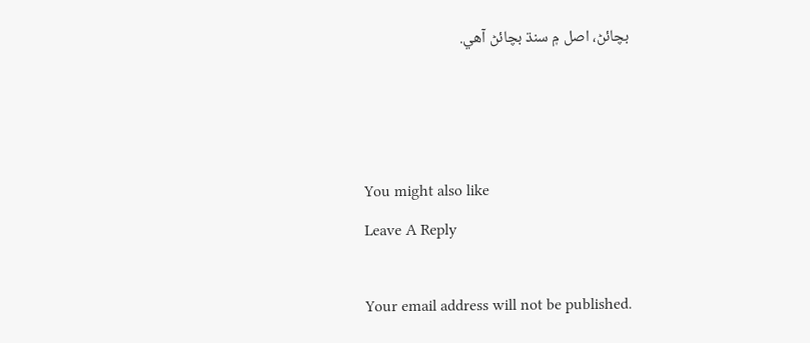بچائڻ، اصل ۾ سنڌ بچائڻ آهي.



You might also like
Leave A Reply

Your email address will not be published.